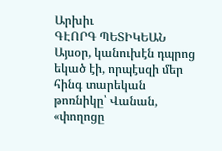Արխիւ
ԳԷՈՐԳ ՊԵՏԻԿԵԱՆ
Այսօր, կանուխէն դպրոց եկած էի, որպէսզի մեր հինգ տարեկան թոռնիկը՝ Վանան, «փողոցը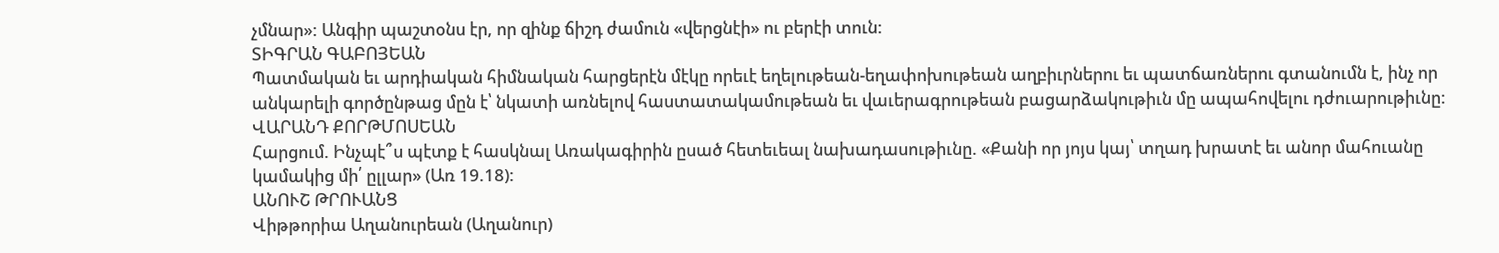չմնար»: Անգիր պաշտօնս էր, որ զինք ճիշդ ժամուն «վերցնէի» ու բերէի տուն:
ՏԻԳՐԱՆ ԳԱԲՈՅԵԱՆ
Պատմական եւ արդիական հիմնական հարցերէն մէկը որեւէ եղելութեան-եղափոխութեան աղբիւրներու եւ պատճառներու գտանումն է, ինչ որ անկարելի գործընթաց մըն է՝ նկատի առնելով հաստատակամութեան եւ վաւերագրութեան բացարձակութիւն մը ապահովելու դժուարութիւնը:
ՎԱՐԱՆԴ ՔՈՐԹՄՈՍԵԱՆ
Հարցում. Ինչպէ՞ս պէտք է հասկնալ Առակագիրին ըսած հետեւեալ նախադասութիւնը. «Քանի որ յոյս կայ՝ տղադ խրատէ եւ անոր մահուանը կամակից մի՛ ըլլար» (Առ 19.18):
ԱՆՈՒՇ ԹՐՈՒԱՆՑ
Վիթթորիա Աղանուրեան (Աղանուր)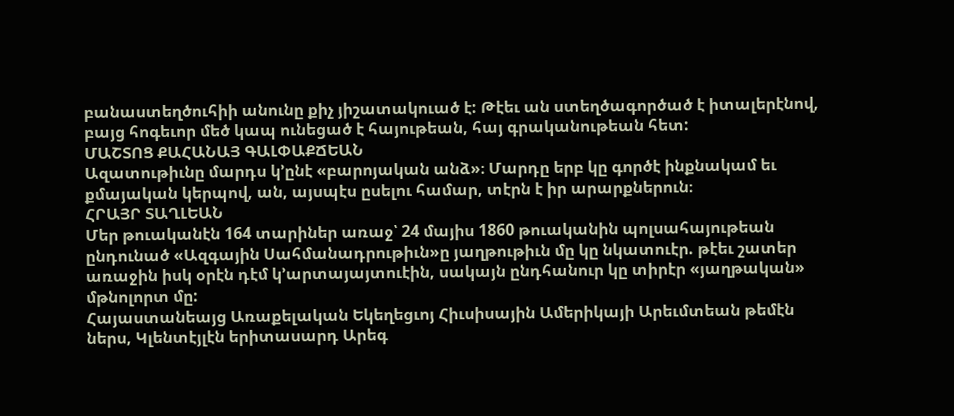բանաստեղծուհիի անունը քիչ յիշատակուած է: Թէեւ ան ստեղծագործած է իտալերէնով, բայց հոգեւոր մեծ կապ ունեցած է հայութեան, հայ գրականութեան հետ:
ՄԱՇՏՈՑ ՔԱՀԱՆԱՅ ԳԱԼՓԱՔՃԵԱՆ
Ազատութիւնը մարդս կ՚ընէ «բարոյական անձ»։ Մարդը երբ կը գործէ ինքնակամ եւ քմայական կերպով, ան, այսպէս ըսելու համար, տէրն է իր արարքներուն։
ՀՐԱՅՐ ՏԱՂԼԵԱՆ
Մեր թուականէն 164 տարիներ առաջ՝ 24 մայիս 1860 թուականին պոլսահայութեան ընդունած «Ազգային Սահմանադրութիւն»ը յաղթութիւն մը կը նկատուէր. թէեւ շատեր առաջին իսկ օրէն դէմ կ՚արտայայտուէին, սակայն ընդհանուր կը տիրէր «յաղթական» մթնոլորտ մը:
Հայաստանեայց Առաքելական Եկեղեցւոյ Հիւսիսային Ամերիկայի Արեւմտեան թեմէն ներս, Կլենտէյլէն երիտասարդ Արեգ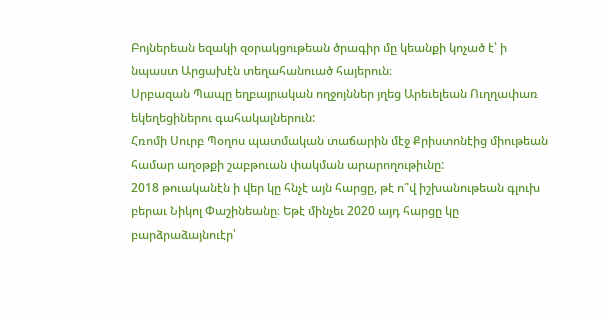Բոյներեան եզակի զօրակցութեան ծրագիր մը կեանքի կոչած է՝ ի նպաստ Արցախէն տեղահանուած հայերուն։
Սրբազան Պապը եղբայրական ողջոյններ յղեց Արեւելեան Ուղղափառ եկեղեցիներու գահակալներուն:
Հռոմի Սուրբ Պօղոս պատմական տաճարին մէջ Քրիստոնէից միութեան համար աղօթքի շաբթուան փակման արարողութիւնը:
2018 թուականէն ի վեր կը հնչէ այն հարցը, թէ ո՞վ իշխանութեան գլուխ բերաւ Նիկոլ Փաշինեանը։ Եթէ մինչեւ 2020 այդ հարցը կը բարձրաձայնուէր՝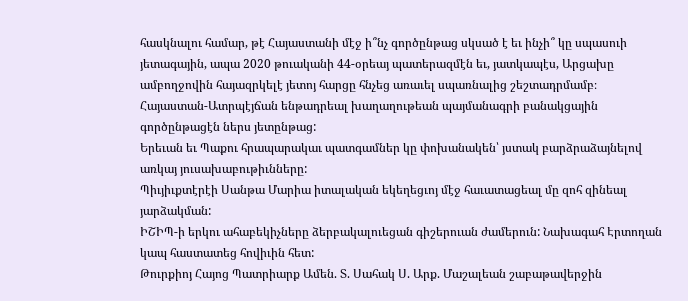հասկնալու համար, թէ Հայաստանի մէջ ի՞նչ գործընթաց սկսած է եւ ինչի՞ կը սպասուի յետագային, ապա 2020 թուականի 44-օրեայ պատերազմէն եւ, յատկապէս, Արցախը ամբողջովին հայազրկելէ յետոյ հարցը հնչեց առաւել սպառնալից շեշտադրմամբ։
Հայաստան-Ատրպէյճան ենթադրեալ խաղաղութեան պայմանագրի բանակցային գործընթացէն ներս յետընթաց:
Երեւան եւ Պաքու հրապարակաւ պատգամներ կը փոխանակեն՝ յստակ բարձրաձայնելով առկայ յուսախաբութիւնները:
Պիւյիւքտէրէի Սանթա Մարիա իտալական եկեղեցւոյ մէջ հաւատացեալ մը զոհ զինեալ յարձակման:
ԻՇԻՊ-ի երկու ահաբեկիչները ձերբակալուեցան գիշերուան ժամերուն: Նախագահ Էրտողան կապ հաստատեց հովիւին հետ:
Թուրքիոյ Հայոց Պատրիարք Ամեն. Տ. Սահակ Ս. Արք. Մաշալեան շաբաթավերջին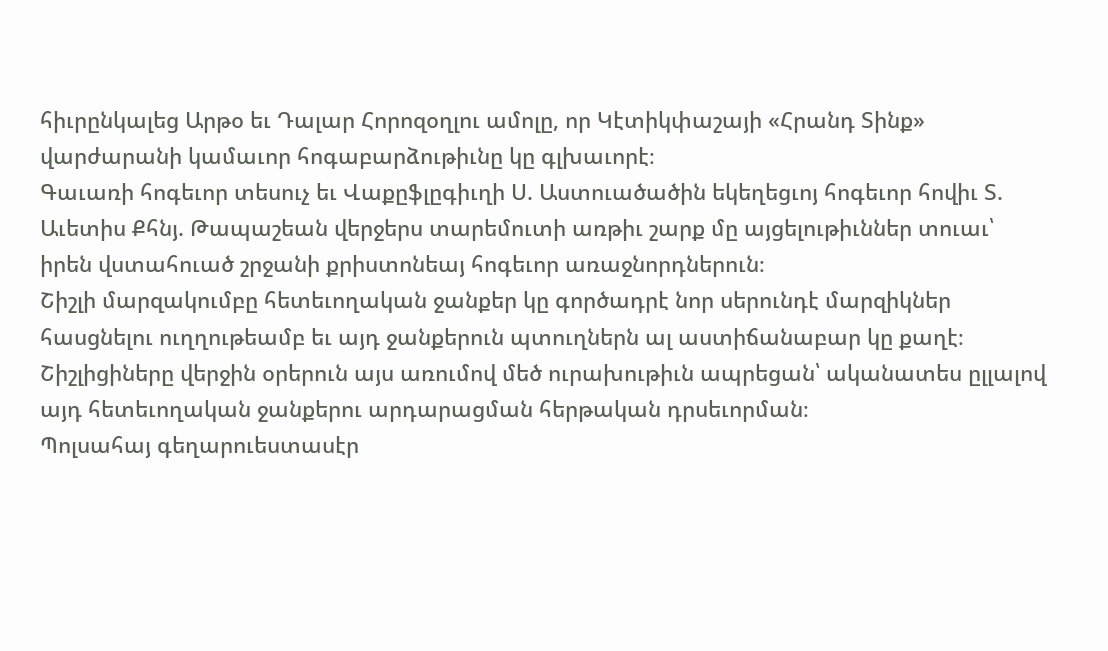հիւրընկալեց Արթօ եւ Դալար Հորոզօղլու ամոլը, որ Կէտիկփաշայի «Հրանդ Տինք» վարժարանի կամաւոր հոգաբարձութիւնը կը գլխաւորէ։
Գաւառի հոգեւոր տեսուչ եւ Վաքըֆլըգիւղի Ս. Աստուածածին եկեղեցւոյ հոգեւոր հովիւ Տ. Աւետիս Քհնյ. Թապաշեան վերջերս տարեմուտի առթիւ շարք մը այցելութիւններ տուաւ՝ իրեն վստահուած շրջանի քրիստոնեայ հոգեւոր առաջնորդներուն։
Շիշլի մարզակումբը հետեւողական ջանքեր կը գործադրէ նոր սերունդէ մարզիկներ հասցնելու ուղղութեամբ եւ այդ ջանքերուն պտուղներն ալ աստիճանաբար կը քաղէ։ Շիշլիցիները վերջին օրերուն այս առումով մեծ ուրախութիւն ապրեցան՝ ականատես ըլլալով այդ հետեւողական ջանքերու արդարացման հերթական դրսեւորման։
Պոլսահայ գեղարուեստասէր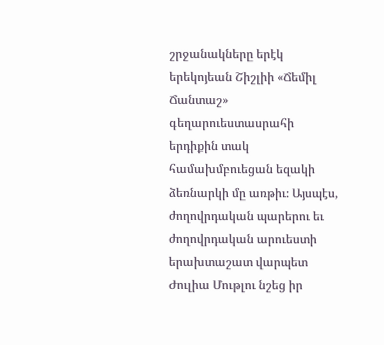շրջանակները երէկ երեկոյեան Շիշլիի «Ճեմիլ Ճանտաշ» գեղարուեստասրահի երդիքին տակ համախմբուեցան եզակի ձեռնարկի մը առթիւ։ Այսպէս, ժողովրդական պարերու եւ ժողովրդական արուեստի երախտաշատ վարպետ Ժուլիա Մութլու նշեց իր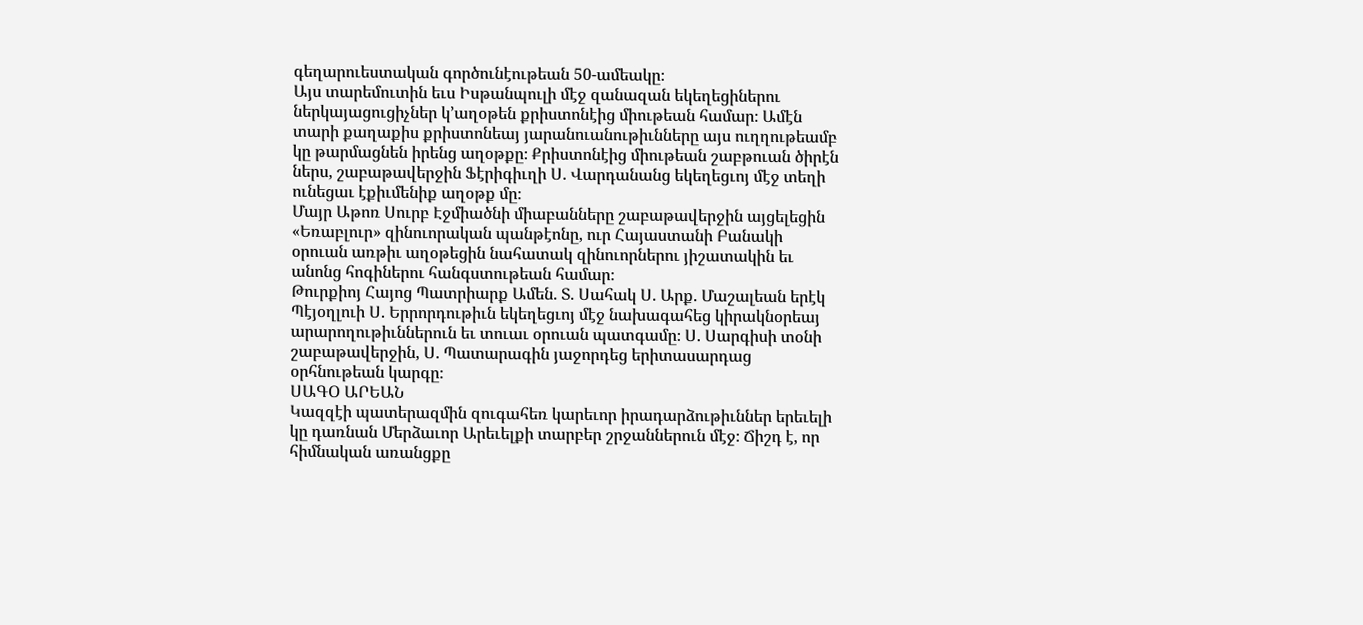գեղարուեստական գործունէութեան 50-ամեակը։
Այս տարեմուտին եւս Իսթանպուլի մէջ զանազան եկեղեցիներու ներկայացուցիչներ կ՚աղօթեն քրիստոնէից միութեան համար։ Ամէն տարի քաղաքիս քրիստոնեայ յարանուանութիւնները այս ուղղութեամբ կը թարմացնեն իրենց աղօթքը։ Քրիստոնէից միութեան շաբթուան ծիրէն ներս, շաբաթավերջին Ֆէրիգիւղի Ս. Վարդանանց եկեղեցւոյ մէջ տեղի ունեցաւ էքիւմենիք աղօթք մը։
Մայր Աթոռ Սուրբ Էջմիածնի միաբանները շաբաթավերջին այցելեցին «Եռաբլուր» զինուորական պանթէոնը, ուր Հայաստանի Բանակի օրուան առթիւ աղօթեցին նահատակ զինուորներու յիշատակին եւ անոնց հոգիներու հանգստութեան համար։
Թուրքիոյ Հայոց Պատրիարք Ամեն. Տ. Սահակ Ս. Արք. Մաշալեան երէկ Պէյօղլուի Ս. Երրորդութիւն եկեղեցւոյ մէջ նախագահեց կիրակնօրեայ արարողութիւններուն եւ տուաւ օրուան պատգամը։ Ս. Սարգիսի տօնի շաբաթավերջին, Ս. Պատարագին յաջորդեց երիտասարդաց օրհնութեան կարգը։
ՍԱԳՕ ԱՐԵԱՆ
Կազզէի պատերազմին զուգահեռ կարեւոր իրադարձութիւններ երեւելի կը դառնան Մերձաւոր Արեւելքի տարբեր շրջաններուն մէջ։ Ճիշդ է, որ հիմնական առանցքը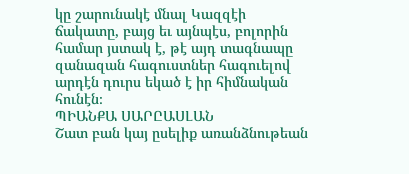կը շարունակէ մնալ Կազզէի ճակատը, բայց եւ այնպէս, բոլորին համար յստակ է, թէ այդ տագնապը զանազան հագուստներ հագուելով արդէն դուրս եկած է իր հիմնական հունէն։
ՊԻԱՆՔԱ ՍԱՐԸԱՍԼԱՆ
Շատ բան կայ ըսելիք առանձնութեան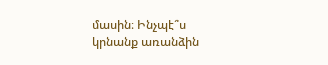մասին։ Ինչպէ՞ս կրնանք առանձին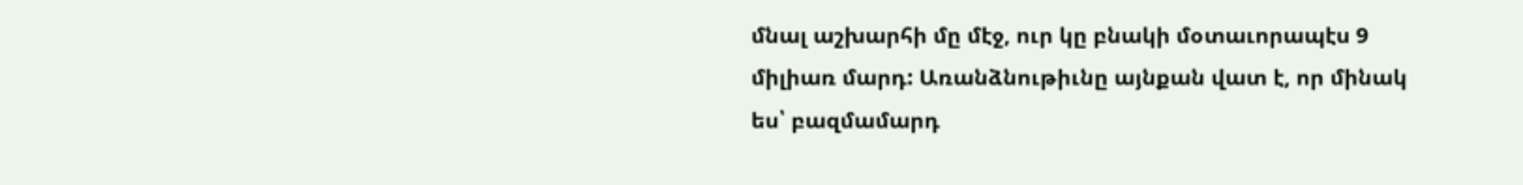մնալ աշխարհի մը մէջ, ուր կը բնակի մօտաւորապէս 9 միլիառ մարդ: Առանձնութիւնը այնքան վատ է, որ մինակ ես՝ բազմամարդ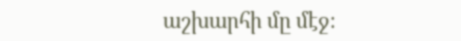աշխարհի մը մէջ։